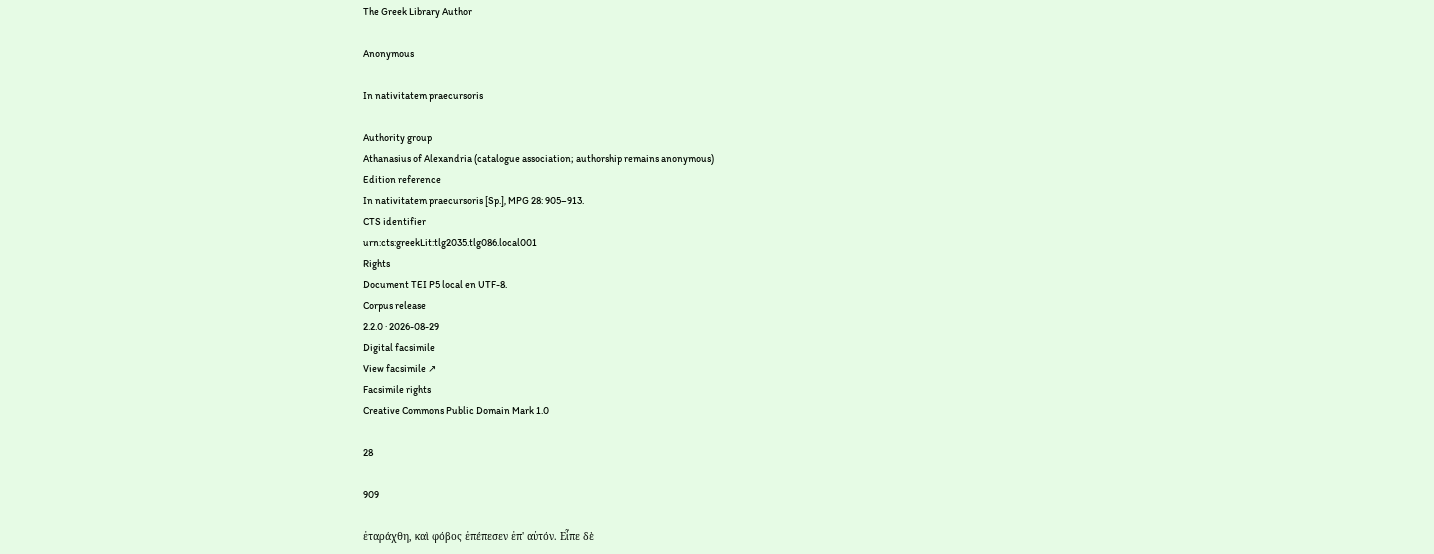The Greek Library Author

Anonymous

In nativitatem praecursoris

Authority group
Athanasius of Alexandria (catalogue association; authorship remains anonymous)
Edition reference
In nativitatem praecursoris [Sp.], MPG 28: 905–913.
CTS identifier
urn:cts:greekLit:tlg2035.tlg086.local001
Rights
Document TEI P5 local en UTF-8.
Corpus release
2.2.0 · 2026-08-29
Digital facsimile
View facsimile ↗
Facsimile rights
Creative Commons Public Domain Mark 1.0

28

909

ἐταράχθη, καὶ φόβος ἐπέπεσεν ἐπ' αὐτόν. Εἶπε δὲ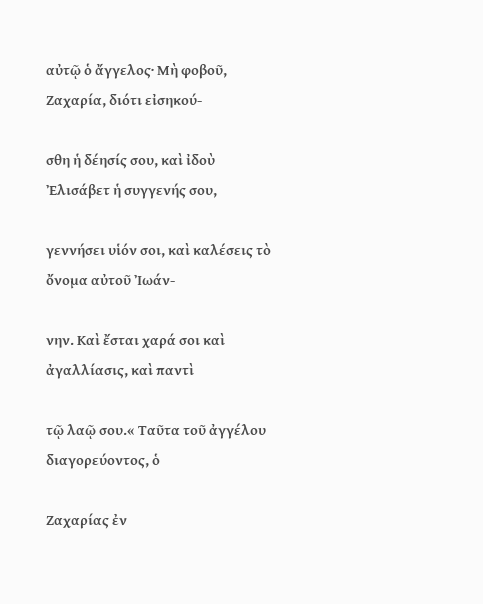αὐτῷ ὁ ἄγγελος· Μὴ φοβοῦ, Ζαχαρία, διότι εἰσηκού-

σθη ἡ δέησίς σου, καὶ ἰδοὺ Ἐλισάβετ ἡ συγγενής σου,

γεννήσει υἱόν σοι, καὶ καλέσεις τὸ ὄνομα αὐτοῦ Ἰωάν-

νην. Καὶ ἔσται χαρά σοι καὶ ἀγαλλίασις, καὶ παντὶ

τῷ λαῷ σου.« Ταῦτα τοῦ ἀγγέλου διαγορεύοντος, ὁ

Ζαχαρίας ἐν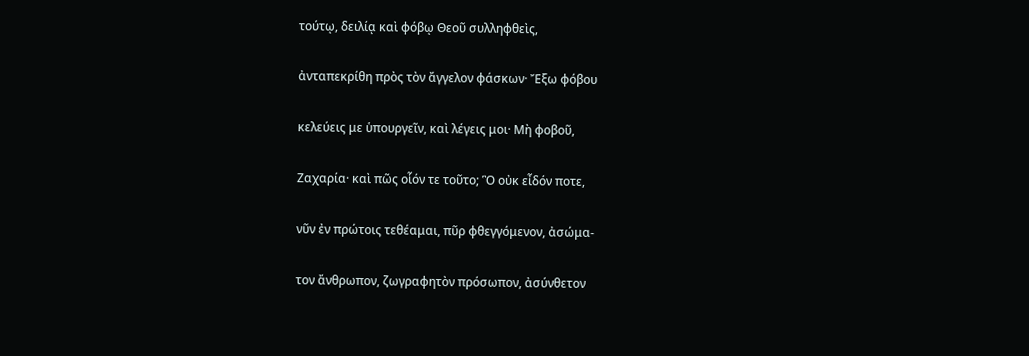τούτῳ, δειλίᾳ καὶ φόβῳ Θεοῦ συλληφθεὶς,

ἀνταπεκρίθη πρὸς τὸν ἄγγελον φάσκων· Ἔξω φόβου

κελεύεις με ὑπουργεῖν, καὶ λέγεις μοι· Μὴ φοβοῦ,

Ζαχαρία· καὶ πῶς οἷόν τε τοῦτο; Ὃ οὐκ εἶδόν ποτε,

νῦν ἐν πρώτοις τεθέαμαι, πῦρ φθεγγόμενον, ἀσώμα-

τον ἄνθρωπον, ζωγραφητὸν πρόσωπον, ἀσύνθετον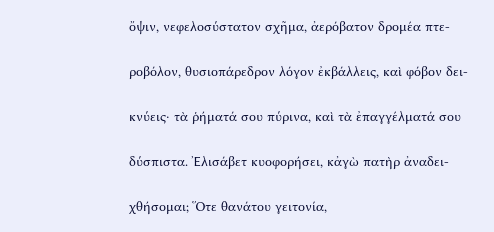ὄψιν, νεφελοσύστατον σχῆμα, ἀερόβατον δρομέα πτε-

ροβόλον, θυσιοπάρεδρον λόγον ἐκβάλλεις, καὶ φόβον δει-

κνύεις· τὰ ῥήματά σου πύρινα, καὶ τὰ ἐπαγγέλματά σου

δύσπιστα. Ἐλισάβετ κυοφορήσει, κἀγὼ πατὴρ ἀναδει-

χθήσομαι; Ὅτε θανάτου γειτονία,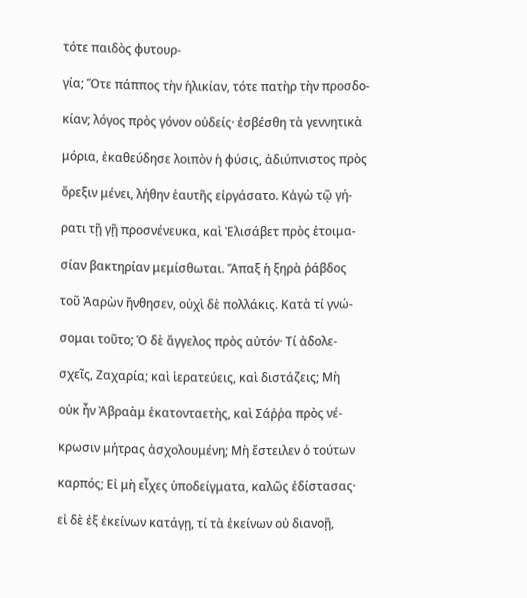τότε παιδὸς φυτουρ-

γία; Ὅτε πάππος τὴν ἡλικίαν, τότε πατὴρ τὴν προσδο-

κίαν; λόγος πρὸς γόνον οὐδείς· ἐσβέσθη τὰ γεννητικὰ

μόρια, ἐκαθεύδησε λοιπὸν ἡ φύσις, ἀδιύπνιστος πρὸς

ὄρεξιν μένει, λήθην ἑαυτῆς εἰργάσατο. Κἀγὼ τῷ γή-

ρατι τῇ γῇ προσνένευκα, καὶ Ἐλισάβετ πρὸς ἑτοιμα-

σίαν βακτηρίαν μεμίσθωται. Ἅπαξ ἡ ξηρὰ ῥάβδος

τοῦ Ἀαρὼν ἤνθησεν, οὐχὶ δὲ πολλάκις. Κατὰ τί γνώ-

σομαι τοῦτο; Ὁ δὲ ἄγγελος πρὸς αὐτόν· Τί ἀδολε-

σχεῖς, Ζαχαρία; καὶ ἱερατεύεις, καὶ διστάζεις; Μὴ

οὐκ ἦν Ἀβραὰμ ἑκατονταετὴς, καὶ Σάῤῥα πρὸς νέ-

κρωσιν μήτρας ἀσχολουμένη; Μὴ ἔστειλεν ὁ τούτων

καρπός; Εἰ μὴ εἶχες ὑποδείγματα, καλῶς ἐδίστασας·

εἰ δὲ ἐξ ἐκείνων κατάγῃ, τί τὰ ἐκείνων οὐ διανοῇ,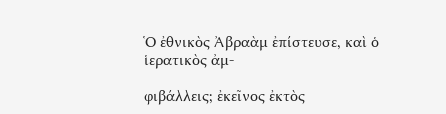Ὁ ἐθνικὸς Ἀβραὰμ ἐπίστευσε, καὶ ὁ ἱερατικὸς ἀμ-

φιβάλλεις; ἐκεῖνος ἐκτὸς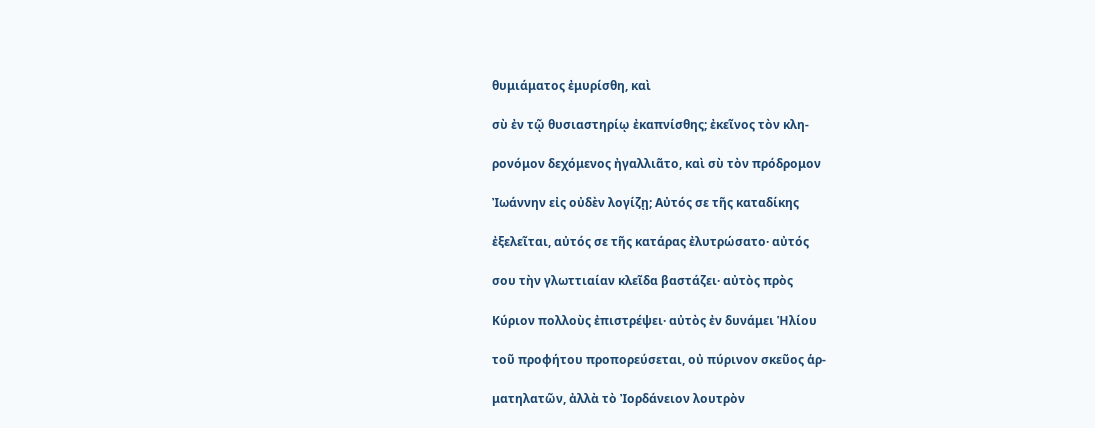θυμιάματος ἐμυρίσθη, καὶ

σὺ ἐν τῷ θυσιαστηρίῳ ἐκαπνίσθης; ἐκεῖνος τὸν κλη-

ρονόμον δεχόμενος ἠγαλλιᾶτο, καὶ σὺ τὸν πρόδρομον

Ἰωάννην εἰς οὐδὲν λογίζῃ; Αὐτός σε τῆς καταδίκης

ἐξελεῖται, αὐτός σε τῆς κατάρας ἐλυτρώσατο· αὐτός

σου τὴν γλωττιαίαν κλεῖδα βαστάζει· αὐτὸς πρὸς

Κύριον πολλοὺς ἐπιστρέψει· αὐτὸς ἐν δυνάμει Ἡλίου

τοῦ προφήτου προπορεύσεται, οὐ πύρινον σκεῦος ἁρ-

ματηλατῶν, ἀλλὰ τὸ Ἰορδάνειον λουτρὸν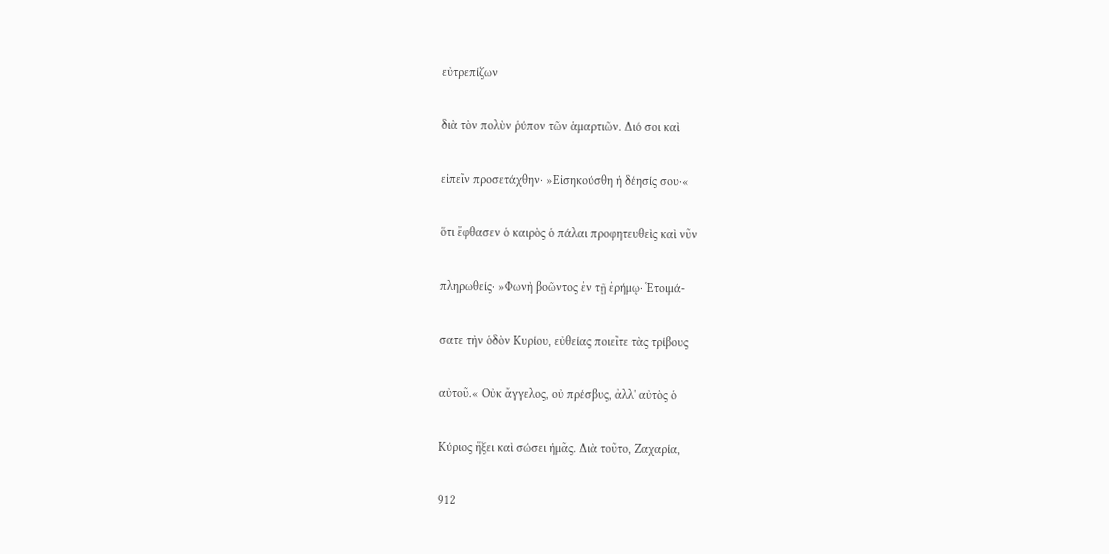εὐτρεπίζων

διὰ τὸν πολὺν ῥύπον τῶν ἁμαρτιῶν. Διό σοι καὶ

εἰπεῖν προσετάχθην· »Εἰσηκούσθη ἡ δέησίς σου·«

ὅτι ἔφθασεν ὁ καιρὸς ὁ πάλαι προφητευθεὶς καὶ νῦν

πληρωθείς· »Φωνὴ βοῶντος ἐν τῇ ἐρήμῳ· Ἑτοιμά-

σατε τὴν ὁδὸν Κυρίου, εὐθείας ποιεῖτε τὰς τρίβους

αὐτοῦ.« Οὐκ ἄγγελος, οὐ πρέσβυς, ἀλλ' αὐτὸς ὁ

Κύριος ἥξει καὶ σώσει ἡμᾶς. Διὰ τοῦτο, Ζαχαρία,

912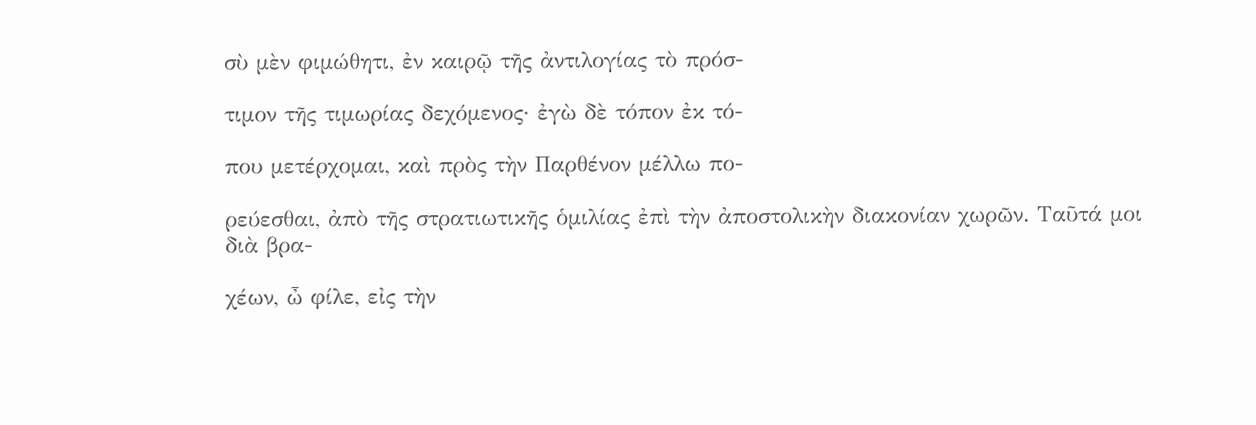σὺ μὲν φιμώθητι, ἐν καιρῷ τῆς ἀντιλογίας τὸ πρόσ-

τιμον τῆς τιμωρίας δεχόμενος· ἐγὼ δὲ τόπον ἐκ τό-

που μετέρχομαι, καὶ πρὸς τὴν Παρθένον μέλλω πο-

ρεύεσθαι, ἀπὸ τῆς στρατιωτικῆς ὁμιλίας ἐπὶ τὴν ἀποστολικὴν διακονίαν χωρῶν. Ταῦτά μοι διὰ βρα-

χέων, ὦ φίλε, εἰς τὴν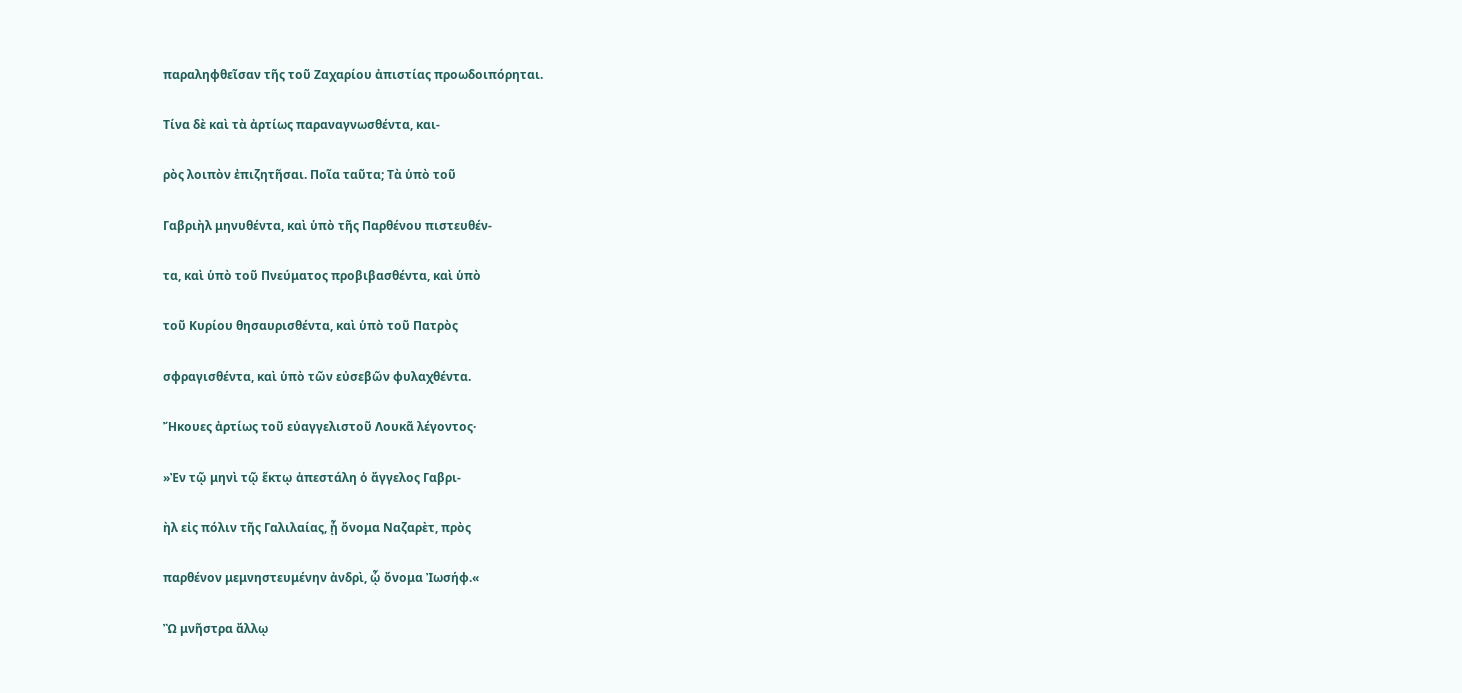παραληφθεῖσαν τῆς τοῦ Ζαχαρίου ἀπιστίας προωδοιπόρηται.

Τίνα δὲ καὶ τὰ ἀρτίως παραναγνωσθέντα, και-

ρὸς λοιπὸν ἐπιζητῆσαι. Ποῖα ταῦτα; Τὰ ὑπὸ τοῦ

Γαβριὴλ μηνυθέντα, καὶ ὑπὸ τῆς Παρθένου πιστευθέν-

τα, καὶ ὑπὸ τοῦ Πνεύματος προβιβασθέντα, καὶ ὑπὸ

τοῦ Κυρίου θησαυρισθέντα, καὶ ὑπὸ τοῦ Πατρὸς

σφραγισθέντα, καὶ ὑπὸ τῶν εὐσεβῶν φυλαχθέντα.

Ἤκουες ἀρτίως τοῦ εὐαγγελιστοῦ Λουκᾶ λέγοντος·

»Ἐν τῷ μηνὶ τῷ ἕκτῳ ἀπεστάλη ὁ ἄγγελος Γαβρι-

ὴλ εἰς πόλιν τῆς Γαλιλαίας, ᾗ ὄνομα Ναζαρὲτ, πρὸς

παρθένον μεμνηστευμένην ἀνδρὶ, ᾧ ὄνομα Ἰωσήφ.«

Ὢ μνῆστρα ἄλλῳ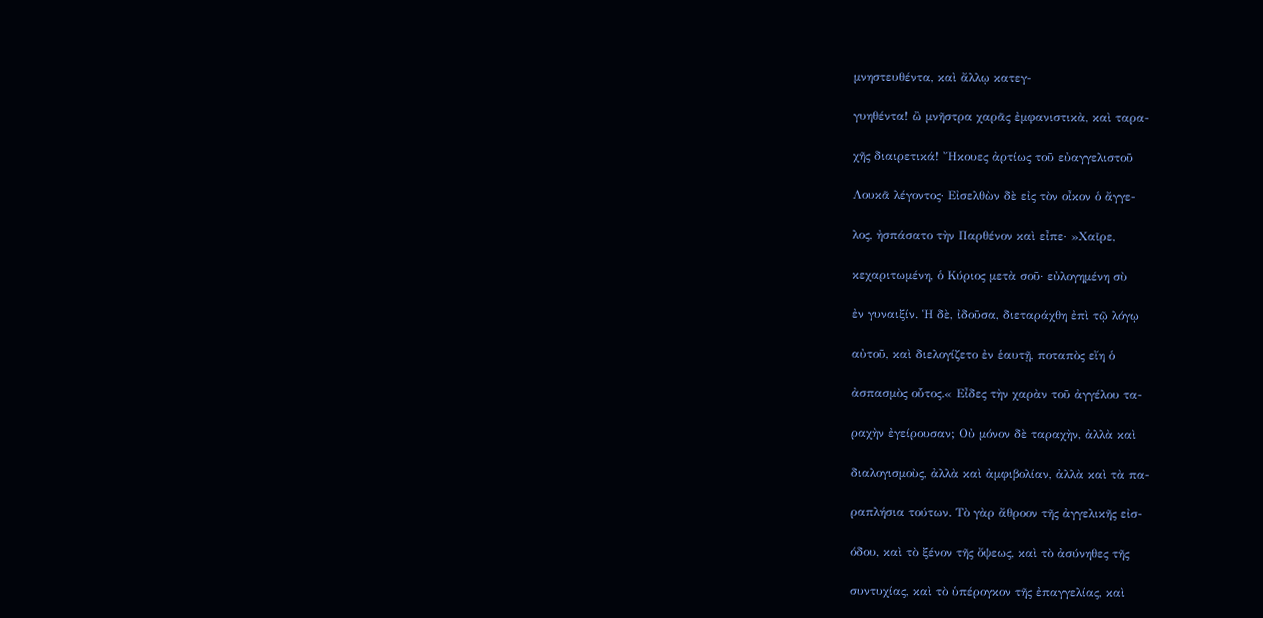μνηστευθέντα, καὶ ἄλλῳ κατεγ-

γυηθέντα! ὢ μνῆστρα χαρᾶς ἐμφανιστικὰ, καὶ ταρα-

χῆς διαιρετικά! Ἤκουες ἀρτίως τοῦ εὐαγγελιστοῦ

Λουκᾶ λέγοντος· Εἰσελθὼν δὲ εἰς τὸν οἶκον ὁ ἄγγε-

λος, ἠσπάσατο τὴν Παρθένον καὶ εἶπε· »Χαῖρε,

κεχαριτωμένη, ὁ Κύριος μετὰ σοῦ· εὐλογημένη σὺ

ἐν γυναιξίν. Ἡ δὲ, ἰδοῦσα, διεταράχθη ἐπὶ τῷ λόγῳ

αὐτοῦ, καὶ διελογίζετο ἐν ἑαυτῇ, ποταπὸς εἴη ὁ

ἀσπασμὸς οὗτος.« Εἶδες τὴν χαρὰν τοῦ ἀγγέλου τα-

ραχὴν ἐγείρουσαν; Οὐ μόνον δὲ ταραχὴν, ἀλλὰ καὶ

διαλογισμοὺς, ἀλλὰ καὶ ἀμφιβολίαν, ἀλλὰ καὶ τὰ πα-

ραπλήσια τούτων. Τὸ γὰρ ἄθροον τῆς ἀγγελικῆς εἰσ-

όδου, καὶ τὸ ξένον τῆς ὄψεως, καὶ τὸ ἀσύνηθες τῆς

συντυχίας, καὶ τὸ ὑπέρογκον τῆς ἐπαγγελίας, καὶ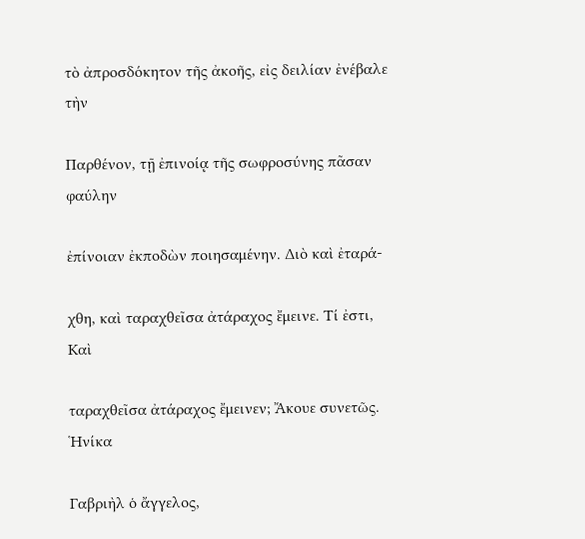τὸ ἀπροσδόκητον τῆς ἀκοῆς, εἰς δειλίαν ἐνέβαλε τὴν

Παρθένον, τῇ ἐπινοίᾳ τῆς σωφροσύνης πᾶσαν φαύλην

ἐπίνοιαν ἐκποδὼν ποιησαμένην. Διὸ καὶ ἐταρά-

χθη, καὶ ταραχθεῖσα ἀτάραχος ἔμεινε. Τί ἐστι, Καὶ

ταραχθεῖσα ἀτάραχος ἔμεινεν; Ἄκουε συνετῶς. Ἡνίκα

Γαβριὴλ ὁ ἄγγελος,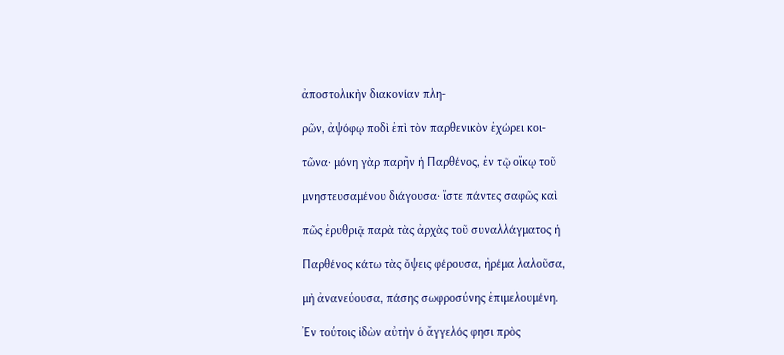ἀποστολικὴν διακονίαν πλη-

ρῶν, ἀψόφῳ ποδὶ ἐπὶ τὸν παρθενικὸν ἐχώρει κοι-

τῶνα· μόνη γὰρ παρῆν ἡ Παρθένος, ἐν τῷ οἴκῳ τοῦ

μνηστευσαμένου διάγουσα· ἴστε πάντες σαφῶς καὶ

πῶς ἐρυθριᾷ παρὰ τὰς ἀρχὰς τοῦ συναλλάγματος ἡ

Παρθένος κάτω τὰς ὄψεις φέρουσα, ἠρέμα λαλοῦσα,

μὴ ἀνανεύουσα, πάσης σωφροσύνης ἐπιμελουμένη.

Ἐν τούτοις ἰδὼν αὐτὴν ὁ ἄγγελός φησι πρὸς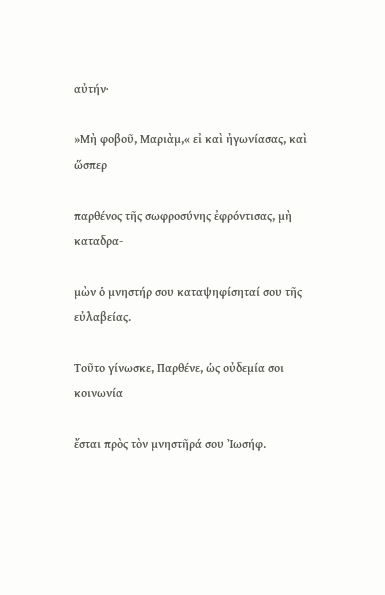αὐτήν·

»Μὴ φοβοῦ, Μαριὰμ,« εἰ καὶ ἠγωνίασας, καὶ ὥσπερ

παρθένος τῆς σωφροσύνης ἐφρόντισας, μὴ καταδρα-

μὼν ὁ μνηστήρ σου καταψηφίσηταί σου τῆς εὐλαβείας.

Τοῦτο γίνωσκε, Παρθένε, ὡς οὐδεμία σοι κοινωνία

ἔσται πρὸς τὸν μνηστῆρά σου Ἰωσήφ.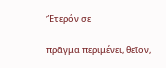Ἕτερόν σε

πρᾶγμα περιμένει, θεῖον,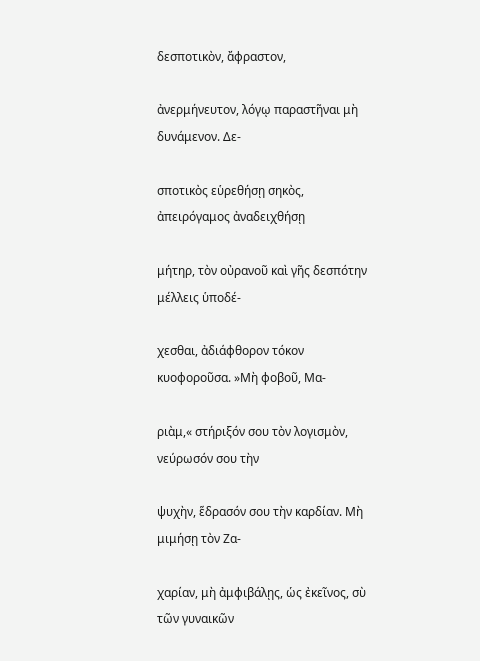δεσποτικὸν, ἄφραστον,

ἀνερμήνευτον, λόγῳ παραστῆναι μὴ δυνάμενον. Δε-

σποτικὸς εὑρεθήσῃ σηκὸς, ἀπειρόγαμος ἀναδειχθήσῃ

μήτηρ, τὸν οὐρανοῦ καὶ γῆς δεσπότην μέλλεις ὑποδέ-

χεσθαι, ἀδιάφθορον τόκον κυοφοροῦσα. »Μὴ φοβοῦ, Μα-

ριὰμ,« στήριξόν σου τὸν λογισμὸν, νεύρωσόν σου τὴν

ψυχὴν, ἕδρασόν σου τὴν καρδίαν. Μὴ μιμήσῃ τὸν Ζα-

χαρίαν, μὴ ἀμφιβάλῃς, ὡς ἐκεῖνος, σὺ τῶν γυναικῶν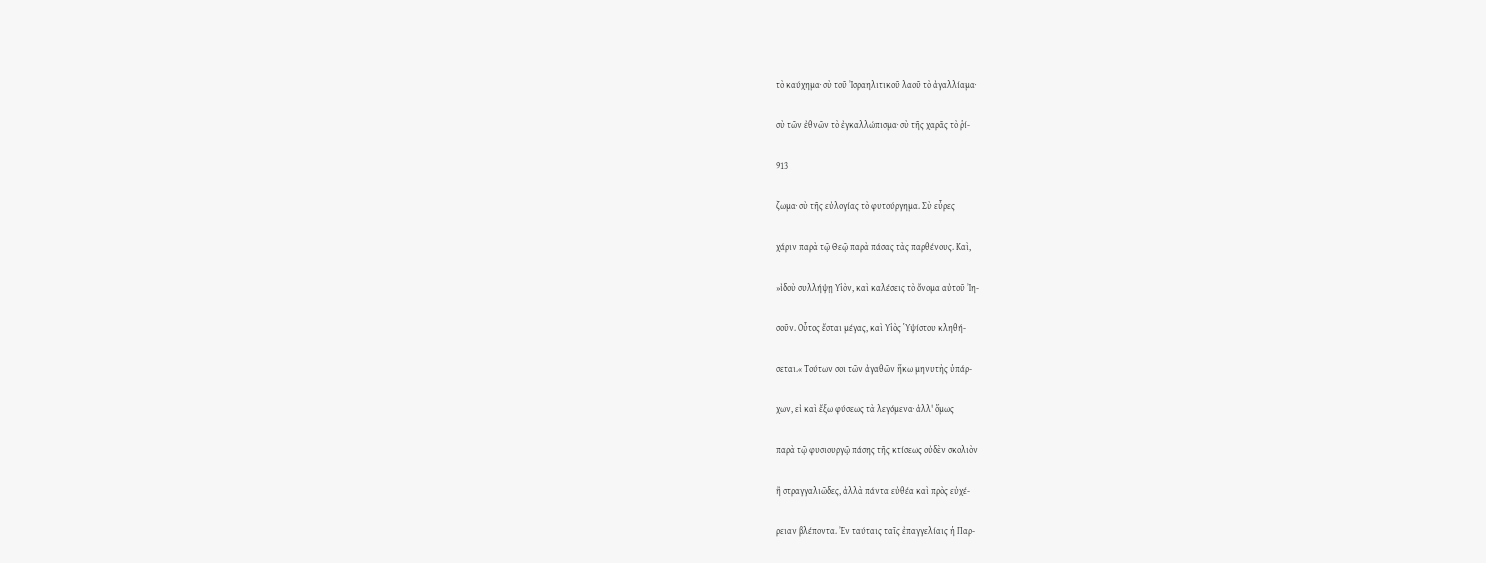τὸ καύχημα· σὺ τοῦ Ἰσραηλιτικοῦ λαοῦ τὸ ἀγαλλίαμα·

σὺ τῶν ἐθνῶν τὸ ἐγκαλλώπισμα· σὺ τῆς χαρᾶς τὸ ῥί-

913

ζωμα· σὺ τῆς εὐλογίας τὸ φυτούργημα. Σὺ εὗρες

χάριν παρὰ τῷ Θεῷ παρὰ πάσας τὰς παρθένους. Καὶ,

»ἰδοὺ συλλήψῃ Υἱὸν, καὶ καλέσεις τὸ ὄνομα αὐτοῦ Ἰη-

σοῦν. Οὗτος ἔσται μέγας, καὶ Υἱὸς Ὑψίστου κληθή-

σεται.« Τούτων σοι τῶν ἀγαθῶν ἥκω μηνυτὴς ὑπάρ-

χων, εἰ καὶ ἔξω φύσεως τὰ λεγόμενα· ἀλλ' ὅμως

παρὰ τῷ φυσιουργῷ πάσης τῆς κτίσεως οὐδὲν σκολιὸν

ἢ στραγγαλιῶδες, ἀλλὰ πάντα εὐθέα καὶ πρὸς εὐχέ-

ρειαν βλέποντα. Ἐν ταύταις ταῖς ἐπαγγελίαις ἡ Παρ-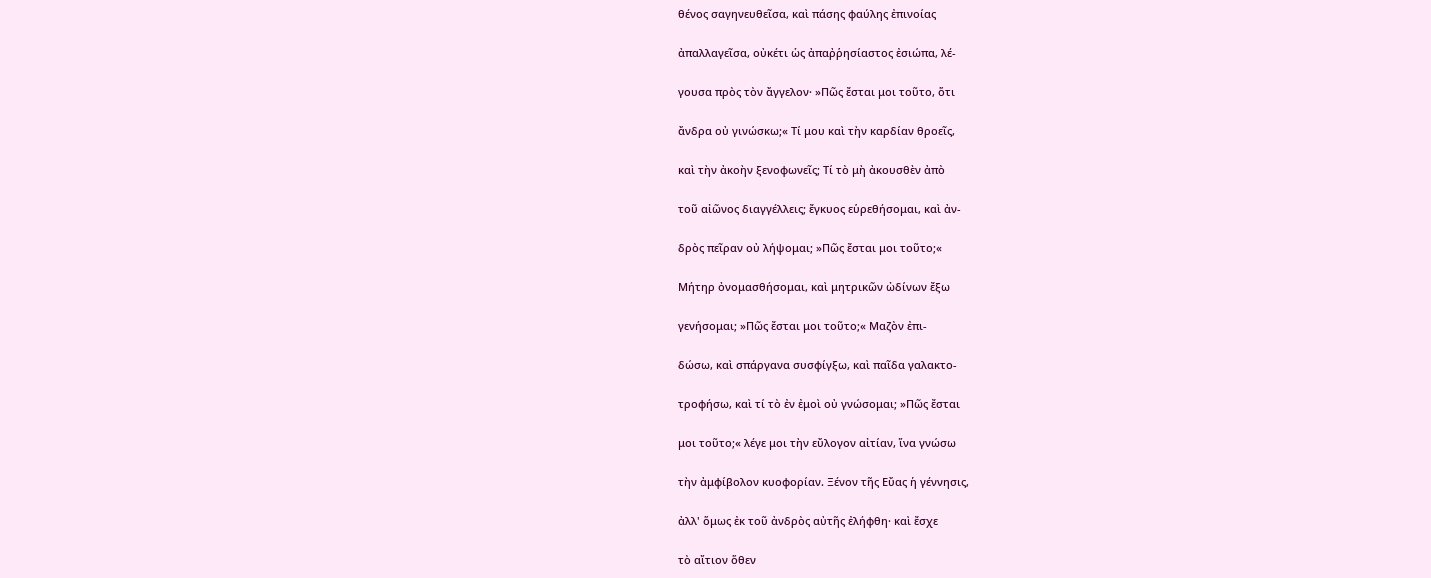θένος σαγηνευθεῖσα, καὶ πάσης φαύλης ἐπινοίας

ἀπαλλαγεῖσα, οὐκέτι ὡς ἀπαῤῥησίαστος ἐσιώπα, λέ-

γουσα πρὸς τὸν ἄγγελον· »Πῶς ἔσται μοι τοῦτο, ὅτι

ἄνδρα οὐ γινώσκω;« Τί μου καὶ τὴν καρδίαν θροεῖς,

καὶ τὴν ἀκοὴν ξενοφωνεῖς; Τί τὸ μὴ ἀκουσθὲν ἀπὸ

τοῦ αἰῶνος διαγγέλλεις; ἔγκυος εὑρεθήσομαι, καὶ ἀν-

δρὸς πεῖραν οὐ λήψομαι; »Πῶς ἔσται μοι τοῦτο;«

Μήτηρ ὀνομασθήσομαι, καὶ μητρικῶν ὠδίνων ἔξω

γενήσομαι; »Πῶς ἔσται μοι τοῦτο;« Μαζὸν ἐπι-

δώσω, καὶ σπάργανα συσφίγξω, καὶ παῖδα γαλακτο-

τροφήσω, καὶ τί τὸ ἐν ἐμοὶ οὐ γνώσομαι; »Πῶς ἔσται

μοι τοῦτο;« λέγε μοι τὴν εὔλογον αἰτίαν, ἵνα γνώσω

τὴν ἀμφίβολον κυοφορίαν. Ξένον τῆς Εὔας ἡ γέννησις,

ἀλλ' ὅμως ἐκ τοῦ ἀνδρὸς αὐτῆς ἐλήφθη· καὶ ἔσχε

τὸ αἴτιον ὅθεν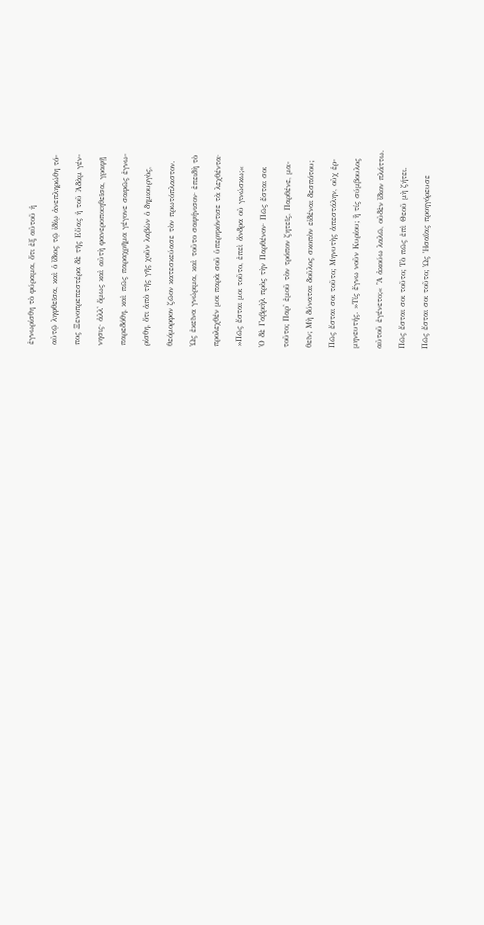ἐγνωρίσθη τὸ φύραμα, ὅτι ἐξ αὐτοῦ ἡ

αὐτῷ ληφθεῖσα, καὶ ὁ ἴδιος τῷ ἰδίῳ ἀνεπληρώθη τό-

πος Ξενοπρεπεστέρα δὲ τῆς Εὔας ἡ τοῦ Ἀδὰμ γέν-

νησις· ἀλλ' ὅμως καὶ αὐτὴ φανεροποιηθεῖσα, γραφῇ

παρεδόθη, καὶ πῶς παραχρῆμα γέγονε σαφῶς ἐγνω-

ρίσθη, ὅτι ἀπὸ τῆς γῆς χοῦν λαβὼν ὁ δημιουργὸς,

θεόμορφον ζῶον κατεσκεύασε τὸν πρωτόπλαστον.

Ὡς ἐκεῖνα γνώριμα, καὶ τοῦτο σαφήνισον· ἐπειδὴ τὸ

προλεχθέν μοι παρὰ σοῦ ὑπερηκόντισε τὰ λεχθέντα·

»Πῶς ἔσται μοι τοῦτο, ἐπεὶ ἄνδρα οὐ γινώσκω;«

Ὁ δὲ Γαβριὴλ πρὸς τὴν Παρθένον· Πῶς ἔσται σοι

τοῦτο; Παρ' ἐμοῦ τὸν τρόπον ζητεῖς, Παρθένε, μα-

θεῖν; Μὴ δύναται δοῦλος σκοπὸν εἰδέναι δεσπότου;

Πῶς ἔσται σοι τοῦτο; Μηνυτὴς ἀπεστάλην, οὐχ ἑρ-

μηνευτής. »Τίς ἔγνω νοῦν Κυρίου; ἢ τίς σύμβουλος

αὐτοῦ ἐγένετο;« Ἃ ἀκούω λαλῶ, οὐδὲν ἴδιον πλάττω.

Πῶς ἔσται σοι τοῦτο; Τὸ πῶς ἐπὶ Θεοῦ μὴ ζήτει.

Πῶς ἔσται σοι τοῦτο; Ὡς Ἡσαΐας προηγόρευσε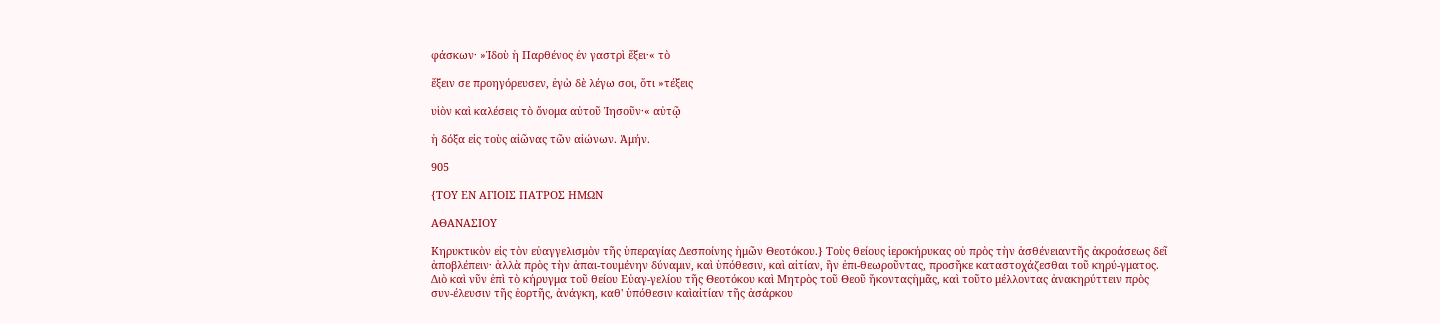φάσκων· »Ἰδοὺ ἡ Παρθένος ἐν γαστρὶ ἕξει·« τὸ

ἕξειν σε προηγόρευσεν, ἐγὼ δὲ λέγω σοι, ὅτι »τέξεις

υἱὸν καὶ καλέσεις τὸ ὄνομα αὐτοῦ Ἰησοῦν·« αὐτῷ

ἡ δόξα εἰς τοὺς αἰῶνας τῶν αἰώνων. Ἀμήν.

905

{ΤΟΥ ΕΝ ΑΓΙΟΙΣ ΠΑΤΡΟΣ ΗΜΩΝ

ΑΘΑΝΑΣΙΟΥ

Κηρυκτικὸν εἰς τὸν εὐαγγελισμὸν τῆς ὑπεραγίας Δεσποίνης ἡμῶν Θεοτόκου.} Τοὺς θείους ἱεροκήρυκας οὐ πρὸς τὴν ἀσθένειαντῆς ἀκροάσεως δεῖ ἀποβλέπειν· ἀλλὰ πρὸς τὴν ἀπαι-τουμένην δύναμιν, καὶ ὑπόθεσιν, καὶ αἰτίαν, ἣν ἐπι-θεωροῦντας, προσῆκε καταστοχάζεσθαι τοῦ κηρύ-γματος. Διὸ καὶ νῦν ἐπὶ τὸ κήρυγμα τοῦ θείου Εὐαγ-γελίου τῆς Θεοτόκου καὶ Μητρὸς τοῦ Θεοῦ ἥκονταςἡμᾶς, καὶ τοῦτο μέλλοντας ἀνακηρύττειν πρὸς συν-έλευσιν τῆς ἑορτῆς, ἀνάγκη, καθ' ὑπόθεσιν καὶαἰτίαν τῆς ἀσάρκου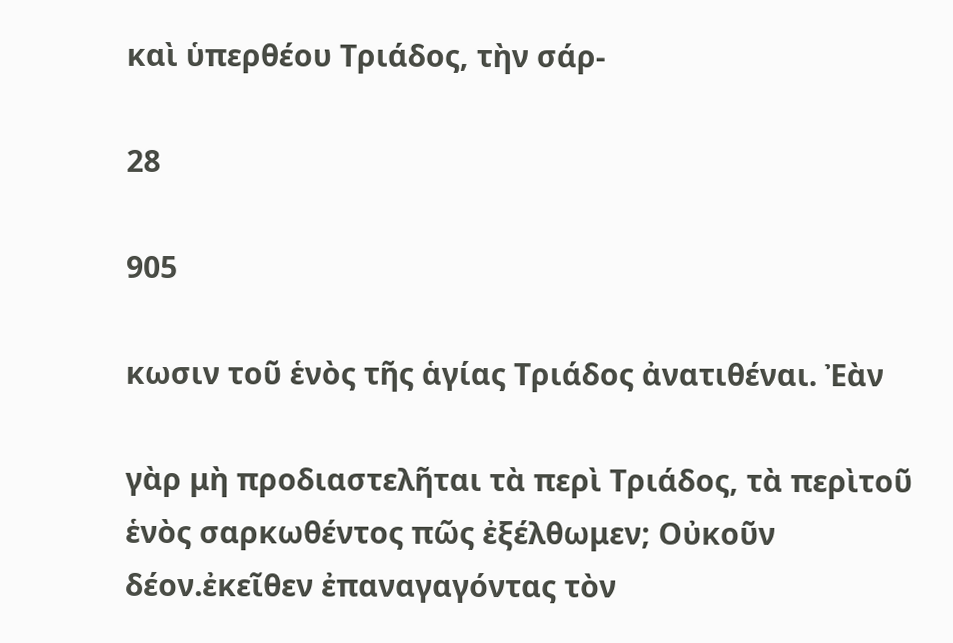καὶ ὑπερθέου Τριάδος, τὴν σάρ-

28

905

κωσιν τοῦ ἑνὸς τῆς ἁγίας Τριάδος ἀνατιθέναι. Ἐὰν

γὰρ μὴ προδιαστελῆται τὰ περὶ Τριάδος, τὰ περὶτοῦ ἑνὸς σαρκωθέντος πῶς ἐξέλθωμεν; Οὐκοῦν δέον.ἐκεῖθεν ἐπαναγαγόντας τὸν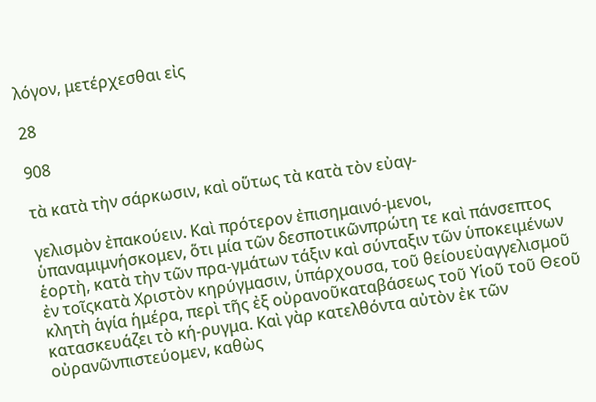λόγον, μετέρχεσθαι εἰς

28

908

τὰ κατὰ τὴν σάρκωσιν, καὶ οὕτως τὰ κατὰ τὸν εὐαγ-

γελισμὸν ἐπακούειν. Καὶ πρότερον ἐπισημαινό-μενοι, ὑπαναμιμνήσκομεν, ὅτι μία τῶν δεσποτικῶνπρώτη τε καὶ πάνσεπτος ἑορτὴ, κατὰ τὴν τῶν πρα-γμάτων τάξιν καὶ σύνταξιν τῶν ὑποκειμένων ἐν τοῖςκατὰ Χριστὸν κηρύγμασιν, ὑπάρχουσα, τοῦ θείουεὐαγγελισμοῦ κλητὴ ἁγία ἡμέρα, περὶ τῆς ἐξ οὐρανοῦκαταβάσεως τοῦ Υἱοῦ τοῦ Θεοῦ κατασκευάζει τὸ κή-ρυγμα. Καὶ γὰρ κατελθόντα αὐτὸν ἐκ τῶν οὐρανῶνπιστεύομεν, καθὼς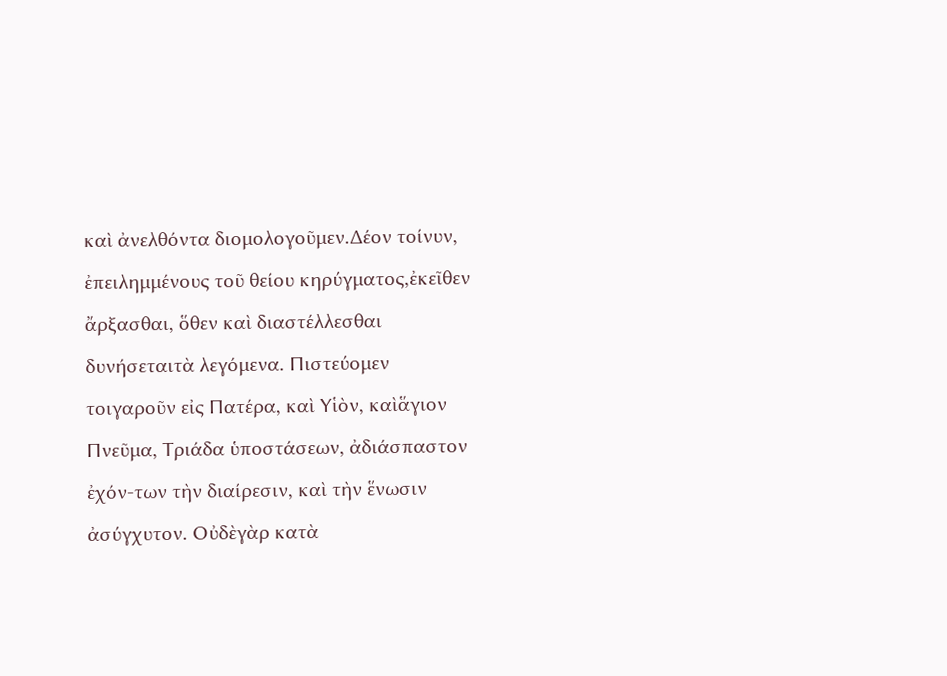καὶ ἀνελθόντα διομολογοῦμεν.Δέον τοίνυν, ἐπειλημμένους τοῦ θείου κηρύγματος,ἐκεῖθεν ἄρξασθαι, ὅθεν καὶ διαστέλλεσθαι δυνήσεταιτὰ λεγόμενα. Πιστεύομεν τοιγαροῦν εἰς Πατέρα, καὶ Υἱὸν, καὶἅγιον Πνεῦμα, Τριάδα ὑποστάσεων, ἀδιάσπαστον ἐχόν-των τὴν διαίρεσιν, καὶ τὴν ἕνωσιν ἀσύγχυτον. Οὐδὲγὰρ κατὰ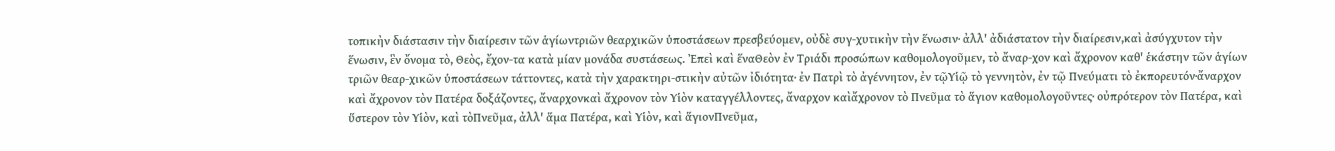τοπικὴν διάστασιν τὴν διαίρεσιν τῶν ἁγίωντριῶν θεαρχικῶν ὑποστάσεων πρεσβεύομεν, οὐδὲ συγ-χυτικὴν τὴν ἕνωσιν· ἀλλ' ἀδιάστατον τὴν διαίρεσιν,καὶ ἀσύγχυτον τὴν ἕνωσιν, ἓν ὄνομα τὸ, Θεὸς, ἔχον-τα κατὰ μίαν μονάδα συστάσεως. Ἐπεὶ καὶ ἕναΘεὸν ἐν Τριάδι προσώπων καθομολογοῦμεν, τὸ ἄναρ-χον καὶ ἄχρονον καθ' ἑκάστην τῶν ἁγίων τριῶν θεαρ-χικῶν ὑποστάσεων τάττοντες, κατὰ τὴν χαρακτηρι-στικὴν αὐτῶν ἰδιότητα· ἐν Πατρὶ τὸ ἀγέννητον, ἐν τῷΥἱῷ τὸ γεννητὸν, ἐν τῷ Πνεύματι τὸ ἐκπορευτόν·ἄναρχον καὶ ἄχρονον τὸν Πατέρα δοξάζοντες, ἄναρχονκαὶ ἄχρονον τὸν Υἱὸν καταγγέλλοντες, ἄναρχον καὶἄχρονον τὸ Πνεῦμα τὸ ἅγιον καθομολογοῦντες· οὐπρότερον τὸν Πατέρα, καὶ ὕστερον τὸν Υἱὸν, καὶ τὸΠνεῦμα, ἀλλ' ἅμα Πατέρα, καὶ Υἱὸν, καὶ ἅγιονΠνεῦμα,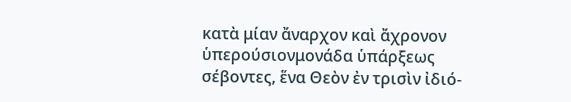κατὰ μίαν ἄναρχον καὶ ἄχρονον ὑπερούσιονμονάδα ὑπάρξεως σέβοντες, ἕνα Θεὸν ἐν τρισὶν ἰδιό-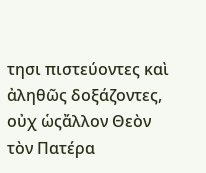τησι πιστεύοντες καὶ ἀληθῶς δοξάζοντες, οὐχ ὡςἄλλον Θεὸν τὸν Πατέρα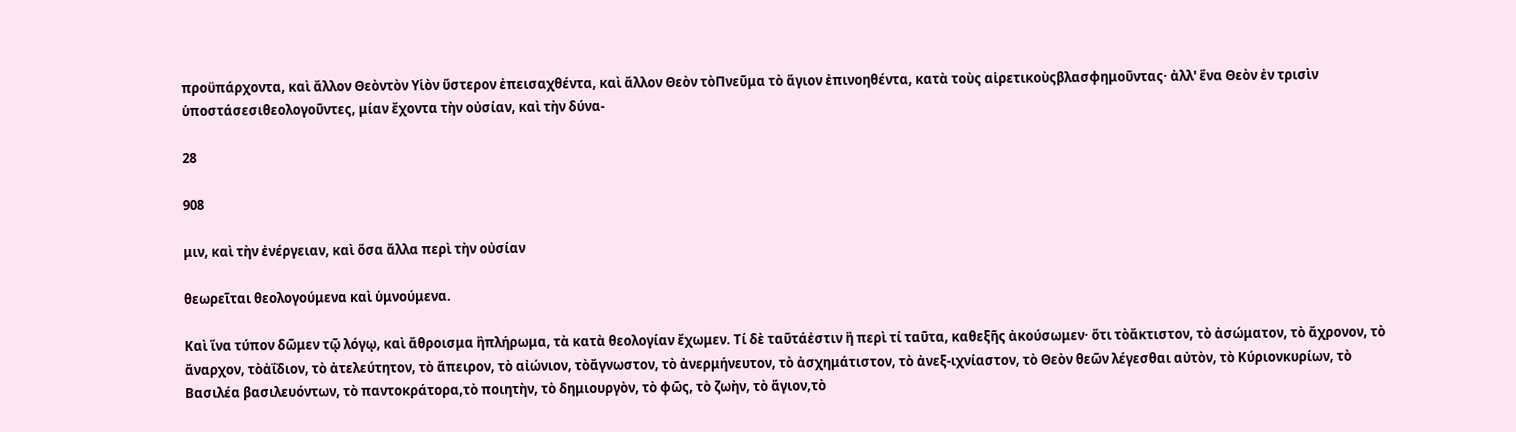προϋπάρχοντα, καὶ ἄλλον Θεὸντὸν Υἱὸν ὕστερον ἐπεισαχθέντα, καὶ ἄλλον Θεὸν τὸΠνεῦμα τὸ ἅγιον ἐπινοηθέντα, κατὰ τοὺς αἱρετικοὺςβλασφημοῦντας· ἀλλ' ἕνα Θεὸν ἐν τρισὶν ὑποστάσεσιθεολογοῦντες, μίαν ἔχοντα τὴν οὐσίαν, καὶ τὴν δύνα-

28

908

μιν, καὶ τὴν ἐνέργειαν, καὶ ὅσα ἄλλα περὶ τὴν οὐσίαν

θεωρεῖται θεολογούμενα καὶ ὑμνούμενα.

Καὶ ἵνα τύπον δῶμεν τῷ λόγῳ, καὶ ἄθροισμα ἢπλήρωμα, τὰ κατὰ θεολογίαν ἔχωμεν. Τί δὲ ταῦτάἐστιν ἢ περὶ τί ταῦτα, καθεξῆς ἀκούσωμεν· ὅτι τὸἄκτιστον, τὸ ἀσώματον, τὸ ἄχρονον, τὸ ἄναρχον, τὸἀΐδιον, τὸ ἀτελεύτητον, τὸ ἄπειρον, τὸ αἰώνιον, τὸἄγνωστον, τὸ ἀνερμήνευτον, τὸ ἀσχημάτιστον, τὸ ἀνεξ-ιχνίαστον, τὸ Θεὸν θεῶν λέγεσθαι αὐτὸν, τὸ Κύριονκυρίων, τὸ Βασιλέα βασιλευόντων, τὸ παντοκράτορα,τὸ ποιητὴν, τὸ δημιουργὸν, τὸ φῶς, τὸ ζωὴν, τὸ ἅγιον,τὸ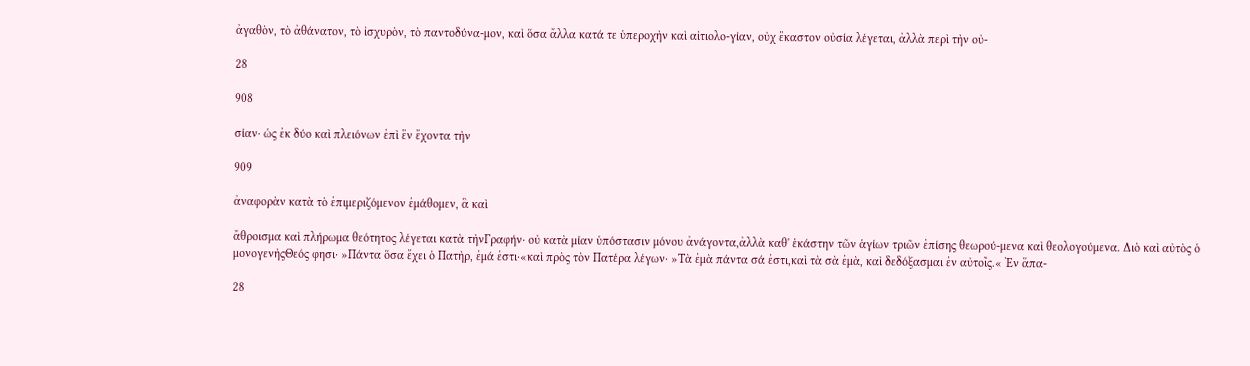ἀγαθὸν, τὸ ἀθάνατον, τὸ ἰσχυρὸν, τὸ παντοδύνα-μον, καὶ ὅσα ἄλλα κατά τε ὑπεροχὴν καὶ αἰτιολο-γίαν, οὐχ ἕκαστον οὐσία λέγεται, ἀλλὰ περὶ τὴν οὐ-

28

908

σίαν· ὡς ἐκ δύο καὶ πλειόνων ἐπὶ ἓν ἔχοντα τὴν

909

ἀναφορὰν κατὰ τὸ ἐπιμεριζόμενον ἐμάθομεν, ἃ καὶ

ἄθροισμα καὶ πλήρωμα θεότητος λέγεται κατὰ τὴνΓραφήν· οὐ κατὰ μίαν ὑπόστασιν μόνου ἀνάγοντα,ἀλλὰ καθ' ἑκάστην τῶν ἁγίων τριῶν ἐπίσης θεωρού-μενα καὶ θεολογούμενα. Διὸ καὶ αὐτὸς ὁ μονογενὴςΘεός φησι· »Πάντα ὅσα ἔχει ὁ Πατὴρ, ἐμά ἐστι·«καὶ πρὸς τὸν Πατέρα λέγων· »Τὰ ἐμὰ πάντα σά ἐστι,καὶ τὰ σὰ ἐμὰ, καὶ δεδόξασμαι ἐν αὐτοῖς.« Ἐν ἅπα-

28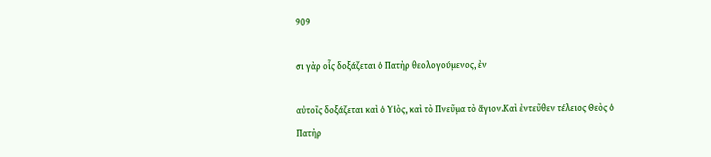909

σι γὰρ οἷς δοξάζεται ὁ Πατὴρ θεολογούμενος, ἐν

αὐτοῖς δοξάζεται καὶ ὁ Υἱὸς, καὶ τὸ Πνεῦμα τὸ ἅγιον.Καὶ ἐντεῦθεν τέλειος Θεὸς ὁ Πατὴρ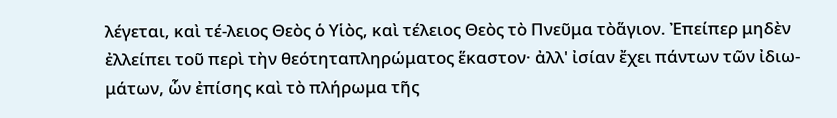λέγεται, καὶ τέ-λειος Θεὸς ὁ Υἱὸς, καὶ τέλειος Θεὸς τὸ Πνεῦμα τὸἅγιον. Ἐπείπερ μηδὲν ἐλλείπει τοῦ περὶ τὴν θεότηταπληρώματος ἕκαστον· ἀλλ' ἰσίαν ἔχει πάντων τῶν ἰδιω-μάτων, ὧν ἐπίσης καὶ τὸ πλήρωμα τῆς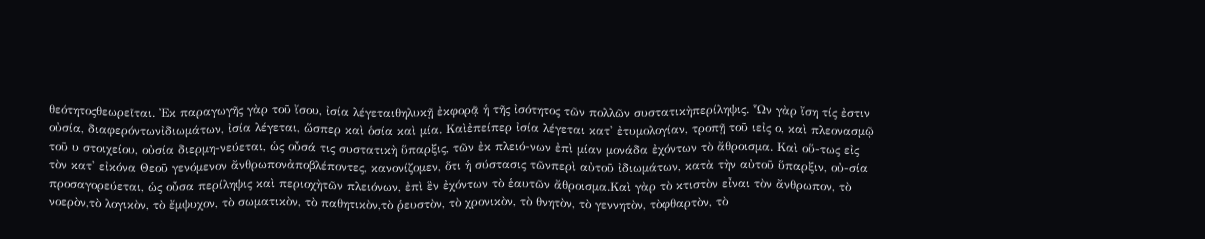θεότητοςθεωρεῖται. Ἐκ παραγωγῆς γὰρ τοῦ ἴσου, ἰσία λέγεταιθηλυκῇ ἐκφορᾷ ἡ τῆς ἰσότητος τῶν πολλῶν συστατικὴπερίληψις. Ὧν γὰρ ἴση τίς ἐστιν οὐσία, διαφερόντωνἰδιωμάτων, ἰσία λέγεται, ὥσπερ καὶ ὁσία καὶ μία. Καὶἐπείπερ ἰσία λέγεται κατ' ἐτυμολογίαν, τροπῇ τοῦ ιεἰς ο, καὶ πλεονασμῷ τοῦ υ στοιχείου, οὐσία διερμη-νεύεται, ὡς οὖσά τις συστατικὴ ὕπαρξις, τῶν ἐκ πλειό-νων ἐπὶ μίαν μονάδα ἐχόντων τὸ ἄθροισμα. Καὶ οὕ-τως εἰς τὸν κατ' εἰκόνα Θεοῦ γενόμενον ἄνθρωπονἀποβλέποντες, κανονίζομεν, ὅτι ἡ σύστασις τῶνπερὶ αὐτοῦ ἰδιωμάτων, κατὰ τὴν αὐτοῦ ὕπαρξιν, οὐ-σία προσαγορεύεται, ὡς οὖσα περίληψις καὶ περιοχὴτῶν πλειόνων, ἐπὶ ἓν ἐχόντων τὸ ἑαυτῶν ἄθροισμα.Καὶ γὰρ τὸ κτιστὸν εἶναι τὸν ἄνθρωπον, τὸ νοερὸν,τὸ λογικὸν, τὸ ἔμψυχον, τὸ σωματικὸν, τὸ παθητικὸν,τὸ ῥευστὸν, τὸ χρονικὸν, τὸ θνητὸν, τὸ γεννητὸν, τὸφθαρτὸν, τὸ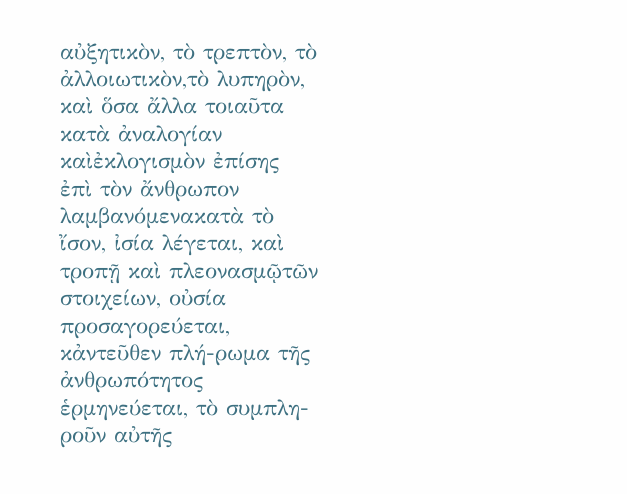αὐξητικὸν, τὸ τρεπτὸν, τὸ ἀλλοιωτικὸν,τὸ λυπηρὸν, καὶ ὅσα ἄλλα τοιαῦτα κατὰ ἀναλογίαν καὶἐκλογισμὸν ἐπίσης ἐπὶ τὸν ἄνθρωπον λαμβανόμενακατὰ τὸ ἴσον, ἰσία λέγεται, καὶ τροπῇ καὶ πλεονασμῷτῶν στοιχείων, οὐσία προσαγορεύεται, κἀντεῦθεν πλή-ρωμα τῆς ἀνθρωπότητος ἑρμηνεύεται, τὸ συμπλη-ροῦν αὐτῆς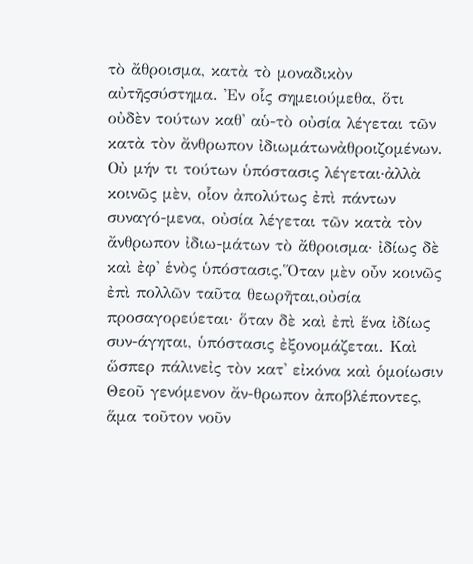τὸ ἄθροισμα, κατὰ τὸ μοναδικὸν αὐτῆςσύστημα. Ἐν οἷς σημειούμεθα, ὅτι οὐδὲν τούτων καθ' αὑ-τὸ οὐσία λέγεται τῶν κατὰ τὸν ἄνθρωπον ἰδιωμάτωνἀθροιζομένων. Οὐ μήν τι τούτων ὑπόστασις λέγεται·ἀλλὰ κοινῶς μὲν, οἷον ἀπολύτως ἐπὶ πάντων συναγό-μενα, οὐσία λέγεται τῶν κατὰ τὸν ἄνθρωπον ἰδιω-μάτων τὸ ἄθροισμα· ἰδίως δὲ καὶ ἐφ' ἑνὸς ὑπόστασις.Ὅταν μὲν οὖν κοινῶς ἐπὶ πολλῶν ταῦτα θεωρῆται,οὐσία προσαγορεύεται· ὅταν δὲ καὶ ἐπὶ ἕνα ἰδίως συν-άγηται, ὑπόστασις ἐξονομάζεται. Καὶ ὥσπερ πάλινεἰς τὸν κατ' εἰκόνα καὶ ὁμοίωσιν Θεοῦ γενόμενον ἄν-θρωπον ἀποβλέποντες, ἅμα τοῦτον νοῦν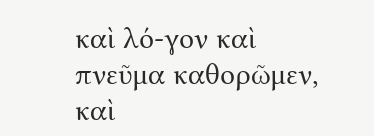καὶ λό-γον καὶ πνεῦμα καθορῶμεν, καὶ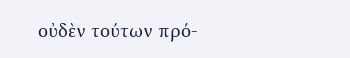οὐδὲν τούτων πρό-